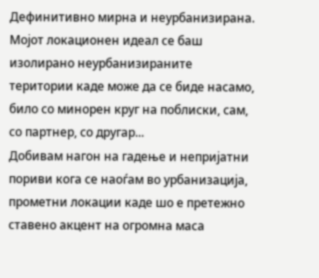Дефинитивно мирна и неурбанизирана. Мојот локационен идеал се баш изолирано неурбанизираните територии каде може да се биде насамо, било со минорен круг на поблиски, сам, со партнер, со другар...
Добивам нагон на гадење и непријатни пориви кога се наоѓам во урбанизација, прометни локации каде шо е претежно ставено акцент на огромна маса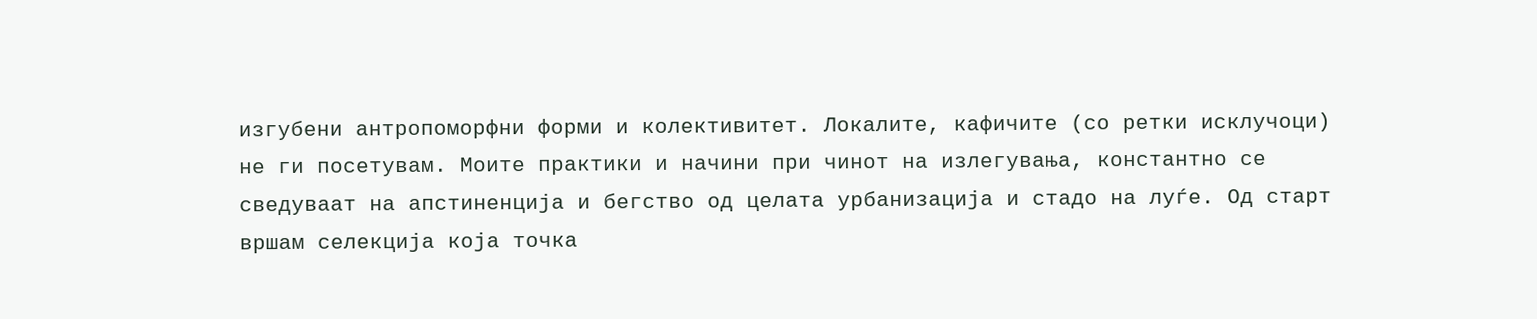изгубени антропоморфни форми и колективитет. Локалите, кафичите (со ретки исклучоци) не ги посетувам. Моите практики и начини при чинот на излегувања, константно се сведуваат на апстиненција и бегство од целата урбанизација и стадо на луѓе. Од старт вршам селекција која точка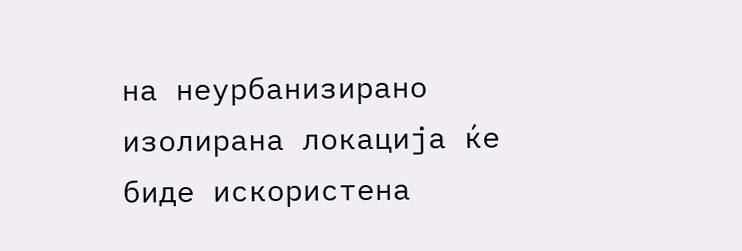на неурбанизирано изолирана локација ќе биде искористена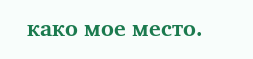како мое место.